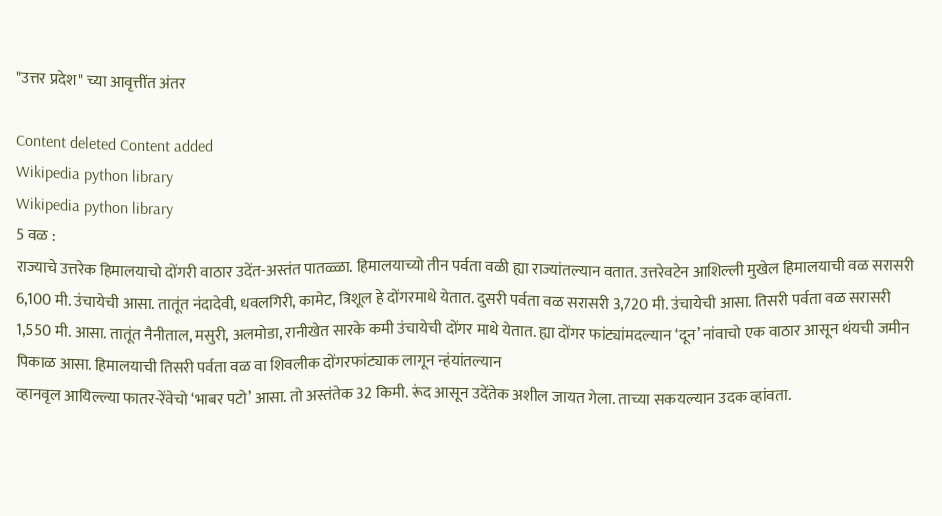"उत्तर प्रदेश" च्या आवृत्तींत अंतर

Content deleted Content added
Wikipedia python library
Wikipedia python library
5 वळ :
राज्याचे उत्तरेक हिमालयाचो दोंगरी वाठार उदेंत-अस्तंत पातळ्ळा. हिमालयाच्यो तीन पर्वता वळी ह्या राज्यांतल्यान वतात. उत्तरेवटेन आशिल्ली मुखेल हिमालयाची वळ सरासरी 6,100 मी. उंचायेची आसा. तातूंत नंदादेवी, धवलगिरी, कामेट, त्रिशूल हे दोंगरमाथे येतात. दुसरी पर्वता वळ सरासरी 3,720 मी. उंचायेची आसा. तिसरी पर्वता वळ सरासरी 1,550 मी. आसा. तातूंत नैनीताल, मसुरी, अलमोडा, रानीखेत सारके कमी उंचायेची दोंगर माथे येतात. ह्या दोंगर फांट्यांमदल्यान ‘दून’ नांवाचो एक वाठार आसून थंयची जमीन पिकाळ आसा. हिमालयाची तिसरी पर्वता वळ वा शिवलीक दोंगरफांट्याक लागून न्हंयांतल्यान
व्हानवृल आयिल्ल्या फातर-रेंवेचो ‘भाबर पटो’ आसा. तो अस्तंतेक 32 किमी. रूंद आसून उदेंतेक अशील जायत गेला. ताच्या सकयल्यान उदक व्हांवता.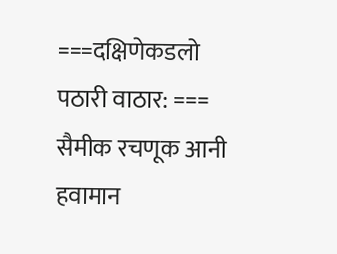===दक्षिणेकडलो पठारी वाठार: ===
सैमीक रचणूक आनी हवामान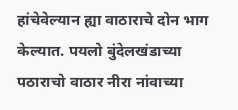हांचेवेल्यान ह्या वाठाराचे दोन भाग केल्यात. पयलो बुंदेलखंडाच्या पठाराचो वाठार नीरा नांवाच्या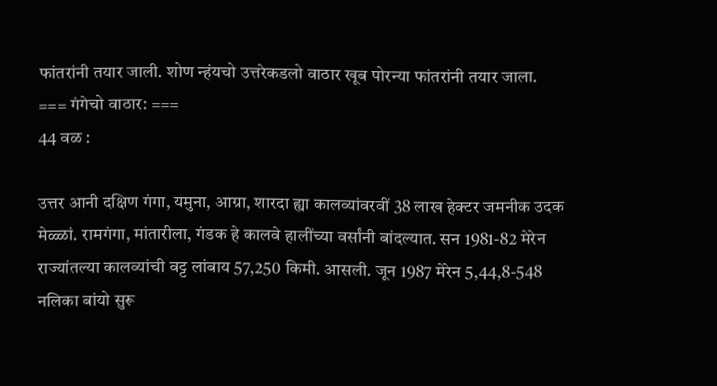फांतरांनी तयार जाली. शोण न्हंयचो उत्तरेकडलो वाठार खूब पोरन्या फांतरांनी तयार जाला.
=== गंगेचो वाठार: ===
44 वळ :

उत्तर आनी दक्षिण गंगा, यमुना, आग्रा, शारदा ह्या कालव्यांवरवीं 38 लाख हेक्टर जमनीक उदक मेळ्ळां. रामगंगा, मांतारीला, गंडक हे कालवे हालींच्या वर्सांनी बांदल्यात. सन 1981-82 मेरेन राज्यांतल्या कालव्यांची वट्ट लांबाय 57,250 किमी. आसली. जून 1987 मेरेन 5,44,8-548 नलिका बांयो सुरू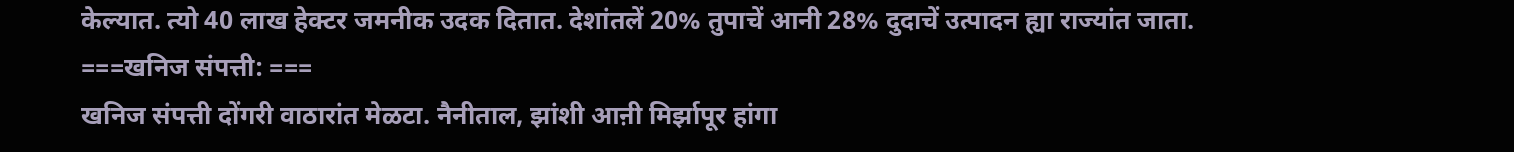केल्यात. त्यो 40 लाख हेक्टर जमनीक उदक दितात. देशांतलें 20% तुपाचें आनी 28% दुदाचें उत्पादन ह्या राज्यांत जाता.
===खनिज संपत्ती: ===
खनिज संपत्ती दोंगरी वाठारांत मेळटा. नैनीताल, झांशी आऩी मिर्झापूर हांगा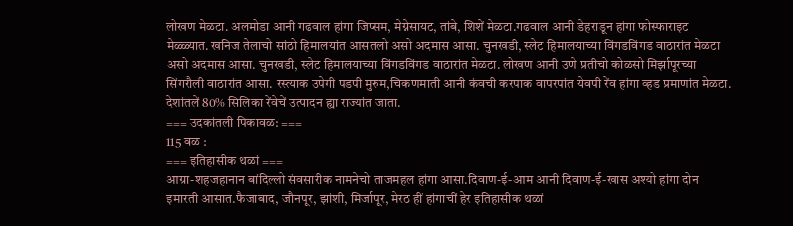लोखण मेळटा. अलमोडा आनी गढवाल हांगा जिप्सम, मेग्नेसायट, तांबे, शिशें मेळटा.गढवाल आनी डेहराडून हांगा फोस्फाराइट मेळ्ळ्यात. खनिज तेलाचो सांठो हिमालयांत आसतलो असो अदमास आसा. चुनखडी, स्लेट हिमालयाच्या विंगडविंगड वाठारांत मेळटा असो अदमास आसा. चुनखडी, स्लेट हिमालयाच्या विंगडविंगड वाठारांत मेळटा. लोखण आनी उणे प्रतीचो कोळसो मिर्झापूरच्या सिंगरौली वाठारांत आसा. रस्त्याक उपेगी पडपी मुरुम,चिकणमाती आनी कंवची करपाक वापरपांत येवपी रेंव हांगा व्हड प्रमाणांत मेळटा. देशांतलें 80% सिलिका रेंवेचें उत्पादन ह्या राज्यांत जाता.
=== उदकांतली पिकावळ: ===
115 वळ :
=== इतिहासीक थळां ===
आग्रा-शहजहानान बांदिल्लो संवसारीक नामनेचो ताजमहल हांगा आसा.दिवाण-ई-आम आनी दिवाण-ई-खास अश्यो हांगा दोन इमारती आसात.फैजाबाद, जौनपूर, झांशी, मिर्जापूर, मेरठ हीं हांगाचीं हेर इतिहासीक थळां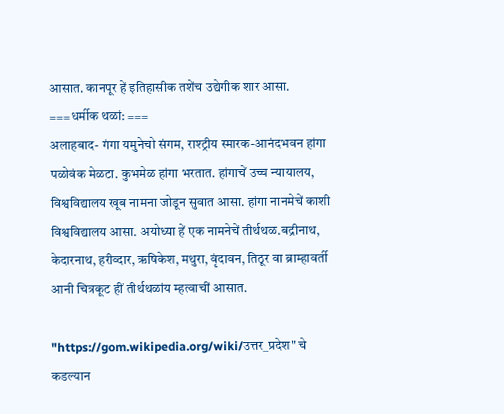आसात. कानपूर हें इतिहासीक तशेंच उद्येगीक शार आसा.
===धर्मीक थळां: ===
अलाहबाद- गंगा यमुनेचो संगम, राश्ट्रीय स्मारक-आनंदभवन हांगा पळोवंक मेळटा. कुभमेळ हांगा भरतात. हांगाचें उच्च न्यायालय, विश्वविद्यालय खूब नामना जोडून सुवात आसा. हांगा नानमेचें काशी विश्वविद्यालय आसा. अयोध्या हें एक नामनेचें तीर्थथळ.बद्रीनाथ, केदारनाथ, हरीव्दार, ऋषिकेश, मथुरा, वृंदावन, तिठूर वा ब्राम्हावर्ती आनी चित्रकूट हीं तीर्थथळांय म्हत्वाचीं आसात.

"https://gom.wikipedia.org/wiki/उत्तर_प्रदेश" चे कडल्यान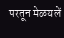परतून मेळयलें